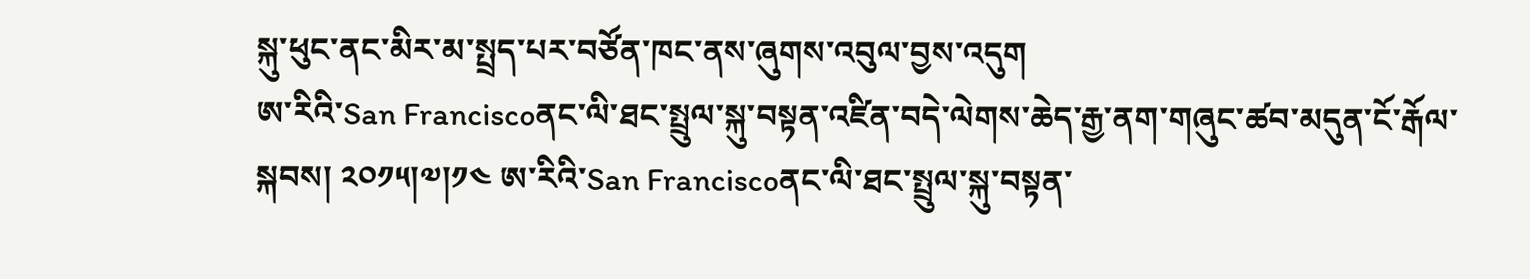སྐུ་ཕུང་ནང་མིར་མ་སྤྲད་པར་བཙོན་ཁང་ནས་ཞུགས་འབུལ་བྱས་འདུག
ཨ་རིའི་San Franciscoནང་ལི་ཐང་སྤྲུལ་སྐུ་བསྟན་འཛིན་བདེ་ལེགས་ཆེད་རྒྱ་ནག་གཞུང་ཚབ་མདུན་ངོ་རྒོལ་སྐབས། ༢༠༡༥།༧།༡༤ ཨ་རིའི་San Franciscoནང་ལི་ཐང་སྤྲུལ་སྐུ་བསྟན་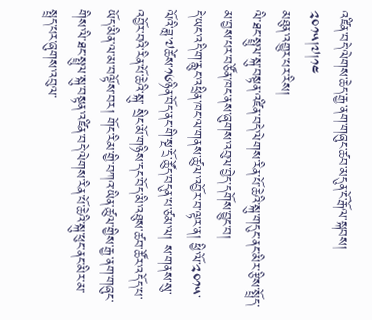འཛིན་བདེ་ལེགས་ཆེད་རྒྱ་ནག་གཞུང་ཚབ་མདུན་ངོ་རྒོལ་སྐབས། ༢༠༡༥།༧།༡༤
མཐུན་འགྱུར་པར་རིས།
ལི་ཐང་སྤྲུལ་སྐུ་བསྟན་འཛིན་བདེ་ལེགས་རིན་པོ་ཆེའི་སྐུ་གདུང་ནང་མིར་རྩིས་སྤྲོད་མ་བྱས་པར་བཙོན་ཁང་ནས་ཞུགས་འབུལ་བྱེད་དགོས་བྱུང་བ།
དེ་ཡང་འདི་ག་རླུང་འཕྲིན་ཁང་ལ་གནས་ཚུལ་འབྱོར་བ་ལྟར་ན། ཕྱི་ལོ་༢༠༡༥་ལོའི་ཟླ་༧ཚེས་༡༦ཉིན་བོད་ནང་གི་སྔ་དྲོ་ཚོུད་བདུན་པ་ཙམ་ལ། ས་གནས་སུ་འབྱོར་བའི་རིན་པོ་ཆེའི་སྐུ་ སྲིང་མོ་གཉིས་དང་བོད་མི་འཐུས་ཚབ་ཚོར་འདོད་པ་ཡོད་མིན་ལ་མ་བལྟོས་བར། གོང་རིམ་གྱི་བཀའ་ཡིན་ཚུལ་གྱིས་རྒྱ་ནག་གཞུང་གིས་ལི་ཐང་སྤྲུལ་སྐུ་བསྟན་འཛིན་བདེ་ལེགས་རིན་པོ་ཆེའི་སྐུ་ཕུང་ནང་མིར་མ་སྤྲད་པར་ཞུགས་འབུལ་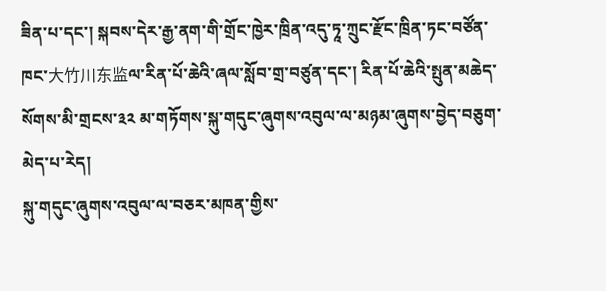ཟིན་པ་དང་། སྐབས་དེར་རྒྱ་ནག་གི་གྲོང་ཁྱེར་ཁྲིན་འདུ་ཏཱ་ཀྲུང་རྫོང་ཁྲིན་ཏང་བཙོན་ཁང་大竹川东监ལ་རིན་པོ་ཆེའི་ཞལ་སློབ་གྲ་བཙུན་དང་། རིན་པོ་ཆེའི་སྤུན་མཆེད་སོགས་མི་གྲངས་༣༢ མ་གཏོགས་སྐུ་གདུང་ཞུགས་འབུལ་ལ་མཉམ་ཞུགས་བྱེད་བཅུག་མེད་པ་རེད།
སྐུ་གདུང་ཞུགས་འབུལ་ལ་བཅར་མཁན་གྱིས་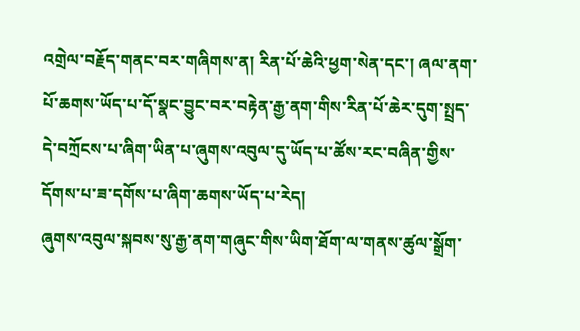འགྲེལ་བརྗོད་གནང་བར་གཞིགས་ན། རིན་པོ་ཆེའི་ཕྱག་སེན་དང་། ཞལ་ནག་པོ་ཆགས་ཡོད་པ་དོ་སྣང་བྱུང་བར་བརྟེན་རྒྱ་ནག་གིས་རིན་པོ་ཆེར་དུག་སྤྲད་དེ་བཀྲོངས་པ་ཞིག་ཡིན་པ་ཞུགས་འབུལ་དུ་ཡོད་པ་ཚོས་རང་བཞིན་གྱིས་དོགས་པ་ཟ་དགོས་པ་ཞིག་ཆགས་ཡོད་པ་རེད།
ཞུགས་འབུལ་སྐབས་སུ་རྒྱ་ནག་གཞུང་གིས་ཡིག་ཐོག་ལ་གནས་ཚུལ་སྒྲོག་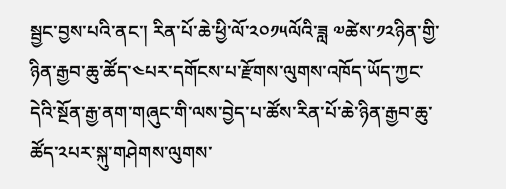སྦྱང་བྱས་པའི་ནང་། རིན་པོ་ཆེ་ཕྱི་ལོ་༢༠༡༥ལོའི་ཟླ ༧ཚེས་༡༢ཉིན་གྱི་ཉིན་རྒྱབ་ཆུ་ཚོད་༤པར་དགོངས་པ་རྫོགས་ལུགས་འཁོད་ཡོད་ཀྱང་དེའི་སྔོན་རྒྱ་ནག་གཞུང་གི་ལས་བྱེད་པ་ཚོས་རིན་པོ་ཆེ་ཉིན་རྒྱབ་ཆུ་ཚོད་༢པར་སྐུ་གཤེགས་ལུགས་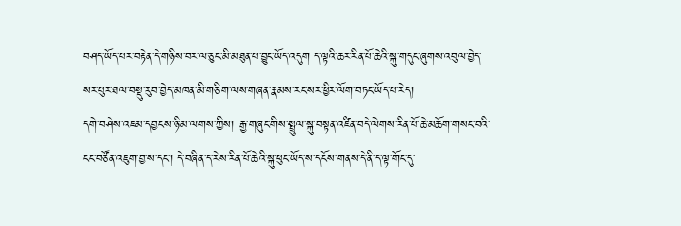བཤད་ཡོད་པར་བརྟེན་དེ་གཉིས་བར་ལ་ཅུང་མི་མཐུན་པ་བྱུང་ཡོད་འདུག ད་ལྟའི་ཆར་རིན་པོ་ཆེའི་སྐུ་གདུང་ཞུགས་འབུལ་བྱེད་སར་པུར་ཐལ་བསྡུ་རུབ་བྱེད་མཁན་མི་གཅིག་ལས་གཞན་རྣམས་རང་སར་ཕྱིར་ལོག་བཏང་ཡོད་པ་རེད།
དགེ་བཤེས་འཇམ་དབྱངས་ཉི་མ་ལགས་ཀྱིས། རྒྱ་གཞུང་གིས་སྤྲུལ་སྐུ་བསྟན་འཛིན་བདེ་ལེགས་རིན་པོ་ཆེ་མཆོག་གསང་བའི་ངང་བཙོན་འཇུག་བྱ་ས་དང་། དེ་བཞིན་ད་རེས་རིན་པོ་ཆེའི་སྐུ་ཕུང་ཡོད་ས་དངོས་གནས་དེ་ནི་ད་ལྟ་གོང་དུ་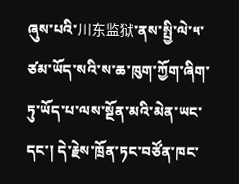ཞུས་པའི་川东监狱་ནས་སྤྱི་ལེ་༥་ཙམ་ཡོད་སའི་ས་ཆ་ཁུག་ཀྱོག་ཞིག་ཏུ་ཡོད་པ་ལས་སྔོན་མའི་མེན་ཡང་དང་། དེ་རྗེས་ཁྲོན་ཏང་བཙོན་ཁང་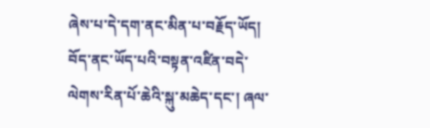ཞེས་པ་དེ་དག་ནང་མིན་པ་བརྗོད་ཡོད།
བོད་ནང་ཡོད་པའི་བསྟན་འཛིན་བདེ་ལེགས་རིན་པོ་ཆེའི་སྐུ་མཆེད་དང་། ཞལ་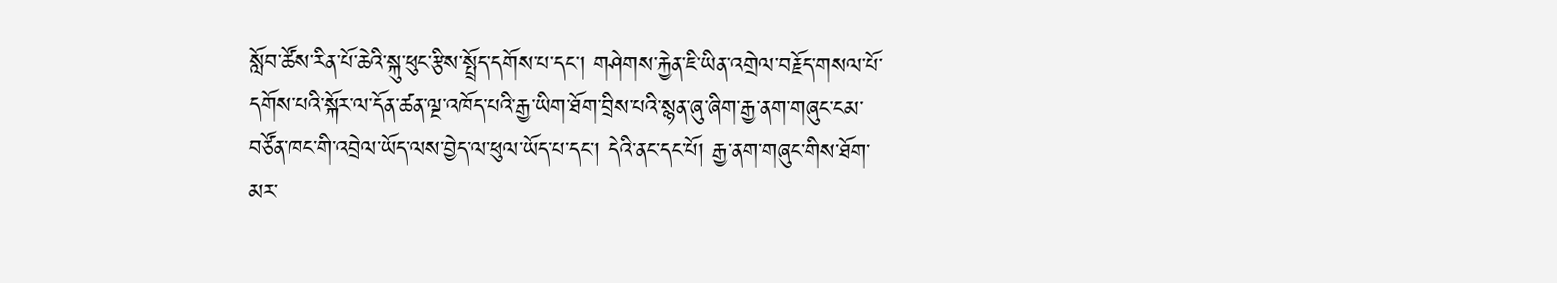སློབ་ཚོས་རིན་པོ་ཆེའི་སྐུ་ཕུང་རྩིས་སྤྲོད་དགོས་པ་དང་། གཤེགས་རྐྱེན་ཇི་ཡིན་འགྲེལ་བརྗོད་གསལ་པོ་དགོས་པའི་སྐོར་ལ་དོན་ཚན་ལྔ་འཁོད་པའི་རྒྱ་ཡིག་ཐོག་བྲིས་པའི་སྙན་ཞུ་ཞིག་རྒྱ་ནག་གཞུང་ངམ་བཙོན་ཁང་གི་འབྲེལ་ཡོད་ལས་བྱེད་ལ་ཕུལ་ཡོད་པ་དང་། དེའི་ནང་དང་པོ། རྒྱ་ནག་གཞུང་གིས་ཐོག་མར་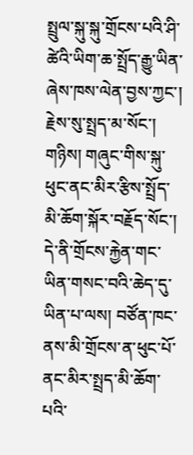སྤྲུལ་སྐུ་སྐུ་གྲོངས་པའི་ཤི་ཚེའི་ཡིག་ཆ་སྤྲོད་རྒྱུ་ཡིན་ཞེས་ཁས་ལེན་བྱས་ཀྱང་། རྗེས་སུ་སྤྲད་མ་སོང་།
གཉིས། གཞུང་གིས་སྐུ་ཕུང་ནང་མིར་རྩིས་སྤྲོད་མི་ཆོག་སྐོར་བརྗོད་སོང་། དེ་ནི་གྲོངས་རྐྱེན་གང་ཡིན་གསང་བའི་ཆེད་དུ་ཡིན་པ་ལས། བཙོན་ཁང་ནས་མི་གྲོངས་ན་ཕུང་པོ་ནང་མིར་སྤྲད་མི་ཆོག་པའི་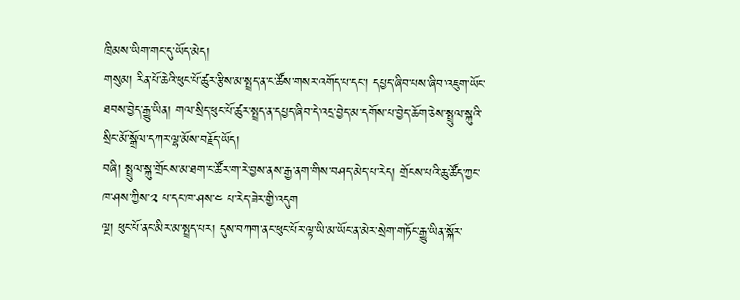ཁྲིམས་ཡིག་གང་དུ་ཡོད་མེད།
གསུམ། རིན་པོ་ཆེའི་ཕུང་པོ་ཚུར་རྩིས་མ་སྤྲད་ན་ང་ཚོས་གསར་འགོད་པ་དང་། དཔྱད་ཞིབ་པས་ཞིབ་འཇུག་ཡོང་ཐབས་བྱེད་རྒྱུ་ཡིན། གལ་སྲིད་ཕུང་པོ་ཚུར་སྤྲད་ན་དཔྱད་ཞིབ་དེ་འདྲ་བྱེད་མ་དགོས་པ་བྱེད་ཆོག་ཅེས་སྤྲུལ་སྐུའི་སྲིང་མོ་སྒྲོལ་དཀར་ལྷ་མོས་བརྗོད་ཡོད།
བཞི། སྤྲུལ་སྐུ་གྲོངས་མ་ཐག་ང་ཚོར་ག་རེ་བྱས་ནས་རྒྱ་ནག་གིས་བཤད་མེད་པ་རེད། གྲོངས་པའི་ཆུ་ཚོད་ཀྱང་ཁ་ཤས་ཀྱིས་༢ པ་དང་ཁ་ཤས་༤ པ་རེད་ཟེར་གྱི་འདུག
ལྔ། ཕུང་པོ་ནང་མིར་མ་སྤྲད་པར། དུས་བཀག་ནང་ཕུང་པོར་ལྟ་ཡི་མ་ཡོང་ན་མེར་སྲེག་གཏོང་རྒྱུ་ཡིན་སྐོར་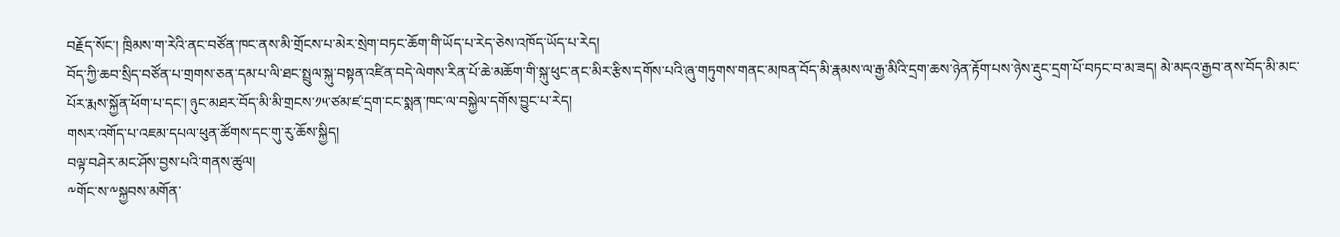བརྗོད་སོང་། ཁྲིམས་ག་རེའི་ནང་བཙོན་ཁང་ནས་མི་གྲོངས་པ་མེར་སྲེག་བཏང་ཆོག་གི་ཡོད་པ་རེད་ཅེས་འཁོད་ཡོད་པ་རེད།
བོད་ཀྱི་ཆབ་སྲིད་བཙོན་པ་གྲགས་ཅན་དམ་པ་ལི་ཐང་སྤྲུལ་སྐུ་བསྟན་འཛིན་བདེ་ལེགས་རིན་པོ་ཆེ་མཆོག་གི་སྐུ་ཕུང་ནང་མིར་རྩིས་དགོས་པའི་ཞུ་གཏུགས་གནང་མཁན་བོད་མི་རྣམས་ལ་རྒྱ་མིའི་དྲག་ཆས་ཉེན་རྟོག་པས་ཉེས་རྡུང་དྲག་པོ་བཏང་བ་མ་ཟད། མེ་མདའ་རྒྱབ་ནས་བོད་མི་མང་པོར་རྨས་སྐྱོན་ཕོག་པ་དང་། ཉུང་མཐར་བོད་མི་མི་གྲངས་༡༥་ཙམ་ཛ་དྲག་ངང་སྨན་ཁང་ལ་བསྐྱེལ་དགོས་བྱུང་པ་རེད།
གསར་འགོད་པ་འཇམ་དཔལ་ཕུན་ཚོགས་དང་གུ་རུ་ཆོས་སྐྱིད།
བལྟ་བཤེར་མང་ཤོས་བྱས་པའི་གནས་ཚུལ།
༸གོང་ས་༸སྐྱབས་མགོན་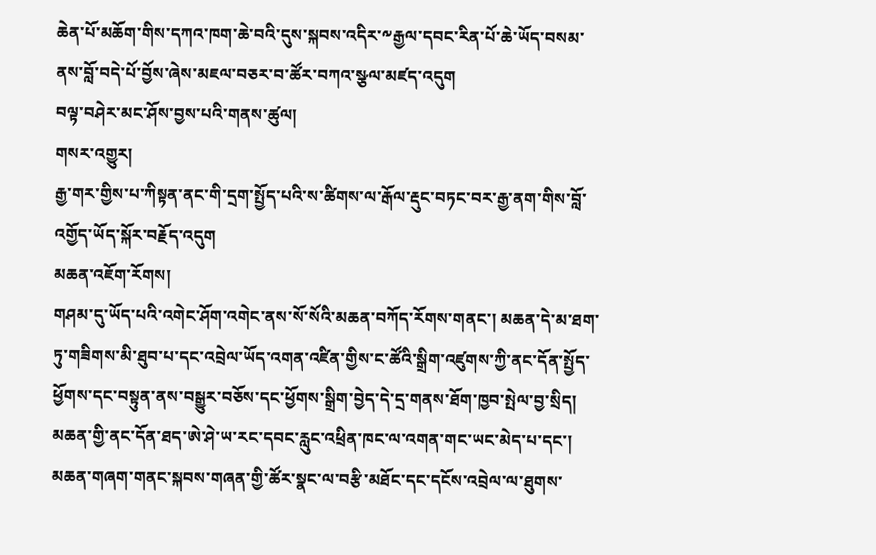ཆེན་པོ་མཆོག་གིས་དཀའ་ཁག་ཆེ་བའི་དུས་སྐབས་འདིར་༸རྒྱལ་དབང་རིན་པོ་ཆེ་ཡོད་བསམ་ནས་བློ་བདེ་པོ་བྱོས་ཞེས་མཇལ་བཅར་བ་ཚོར་བཀའ་སྩལ་མཛད་འདུག
བལྟ་བཤེར་མང་ཤོས་བྱས་པའི་གནས་ཚུལ།
གསར་འགྱུར།
རྒྱ་གར་གྱིས་པ་ཀིསྟན་ནང་གི་དྲག་སྤྱོད་པའི་ས་ཚིགས་ལ་རྒོལ་རྡུང་བཏང་བར་རྒྱ་ནག་གིས་བློ་འགྱོད་ཡོད་སྐོར་བརྗོད་འདུག
མཆན་འཇོག་རོགས།
གཤམ་དུ་ཡོད་པའི་འགེང་ཤོག་འགེང་ནས་སོ་སོའི་མཆན་བཀོད་རོགས་གནང་། མཆན་དེ་མ་ཐག་ཏུ་གཟིགས་མི་ཐུབ་པ་དང་འབྲེལ་ཡོད་འགན་འཛིན་གྱིས་ང་ཚོའི་སྒྲིག་འཛུགས་ཀྱི་ནང་དོན་སྤྱོད་ཕྱོགས་དང་བསྟུན་ནས་བསྒྱུར་བཅོས་དང་ཕྱོགས་སྒྲིག་བྱེད་དེ་དྲ་གནས་ཐོག་ཁྱབ་སྤེལ་བྱ་སྲིད། མཆན་གྱི་ནང་དོན་ཐད་ཨེ་ཤེ་ཡ་རང་དབང་རླུང་འཕྲིན་ཁང་ལ་འགན་གང་ཡང་མེད་པ་དང་། མཆན་གཞག་གནང་སྐབས་གཞན་གྱི་ཚོར་སྣང་ལ་བརྩི་མཐོང་དང་དངོས་འབྲེལ་ལ་ཐུགས་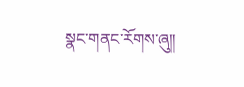སྣང་གནང་རོགས་ཞུ༎